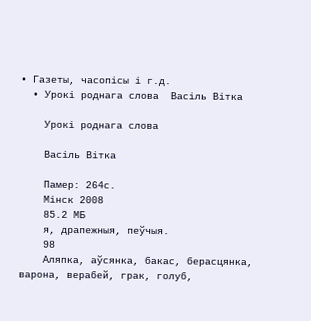• Газеты, часопісы і г.д.
  • Урокі роднага слова  Васіль Вітка

    Урокі роднага слова

    Васіль Вітка

    Памер: 264с.
    Мінск 2008
    85.2 МБ
    я, драпежныя, пеўчыя.
    98
    Аляпка, аўсянка, бакас, берасцянка, варона, верабей, грак, голуб,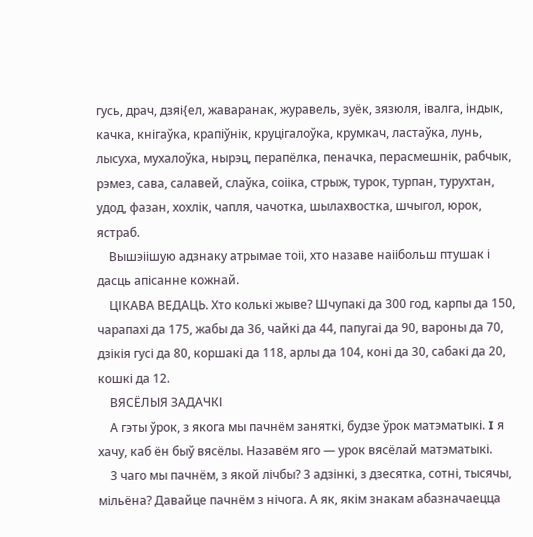гусь, драч, дзяі{ел, жаваранак, журавель, зуёк, зязюля, івалга, індык, качка, кнігаўка, крапіўнік, круцігалоўка, крумкач, ластаўка, лунь, лысуха, мухалоўка, нырэц, перапёлка, пеначка, перасмешнік, рабчык, рэмез, сава, салавей, слаўка, соііка, стрыж, турок, турпан, турухтан, удод, фазан, хохлік, чапля, чачотка, шылахвостка, шчыгол, юрок, ястраб.
    Вышэіішую адзнаку атрымае тоіі, хто назаве наіібольш птушак і дасць апісанне кожнай.
    ЦІКАВА ВЕДАЦЬ. Хто колькі жыве? Шчупакі да 300 год, карпы да 150, чарапахі да 175, жабы да 36, чайкі да 44, папугаі да 90, вароны да 70, дзікія гусі да 80, коршакі да 118, арлы да 104, коні да 30, сабакі да 20, кошкі да 12.
    ВЯСЁЛЫЯ ЗАДАЧКІ
    А гэты ўрок, з якога мы пачнём заняткі, будзе ўрок матэматыкі. I я хачу, каб ён быў вясёлы. Назавём яго — урок вясёлай матэматыкі.
    3 чаго мы пачнём, з якой лічбы? 3 адзінкі, з дзесятка, сотні, тысячы, мільёна? Давайце пачнём з нічога. А як, якім знакам абазначаецца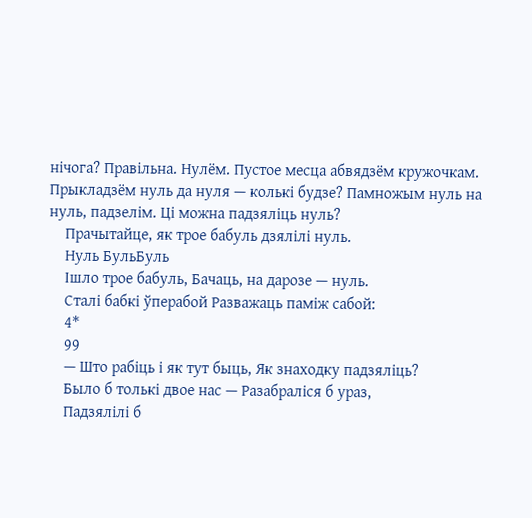нічога? Правільна. Нулём. Пустое месца абвядзём кружочкам. Прыкладзём нуль да нуля — колькі будзе? Памножым нуль на нуль, падзелім. Ці можна падзяліць нуль?
    Прачытайце, як трое бабуль дзялілі нуль.
    Нуль БульБуль
    Ішло трое бабуль, Бачаць, на дарозе — нуль.
    Сталі бабкі ўперабой Разважаць паміж сабой:
    4*
    99
    — Што рабіць і як тут быць, Як знаходку падзяліць?
    Было б толькі двое нас — Разабраліся б ураз,
    Падзялілі б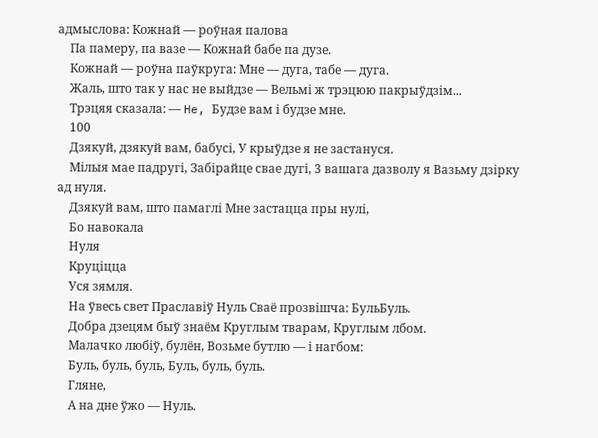адмыслова: Кожнай — роўная палова
    Па памеру, па вазе — Кожнай бабе па дузе.
    Кожнай — роўна паўкруга: Мне — дуга, табе — дуга.
    Жаль, што так у нас не выйдзе — Вельмі ж трэцюю пакрыўдзім...
    Трэцяя сказала: — He, Будзе вам і будзе мне.
    100
    Дзякуй, дзякуй вам, бабусі, У крыўдзе я не застануся.
    Мілыя мае падругі, Забірайце свае дугі, 3 вашага дазволу я Вазьму дзірку ад нуля.
    Дзякуй вам, што памаглі Мне застацца пры нулі,
    Бо навокала
    Нуля
    Круціцца
    Уся зямля.
    На ўвесь свет Праславіў Нуль Сваё прозвішча: БульБуль.
    Добра дзецям быў знаём Круглым тварам, Круглым лбом.
    Малачко любіў, булён, Возьме бутлю — і нагбом:
    Буль, буль, буль, Буль, буль, буль.
    Гляне,
    А на дне ўжо — Нуль.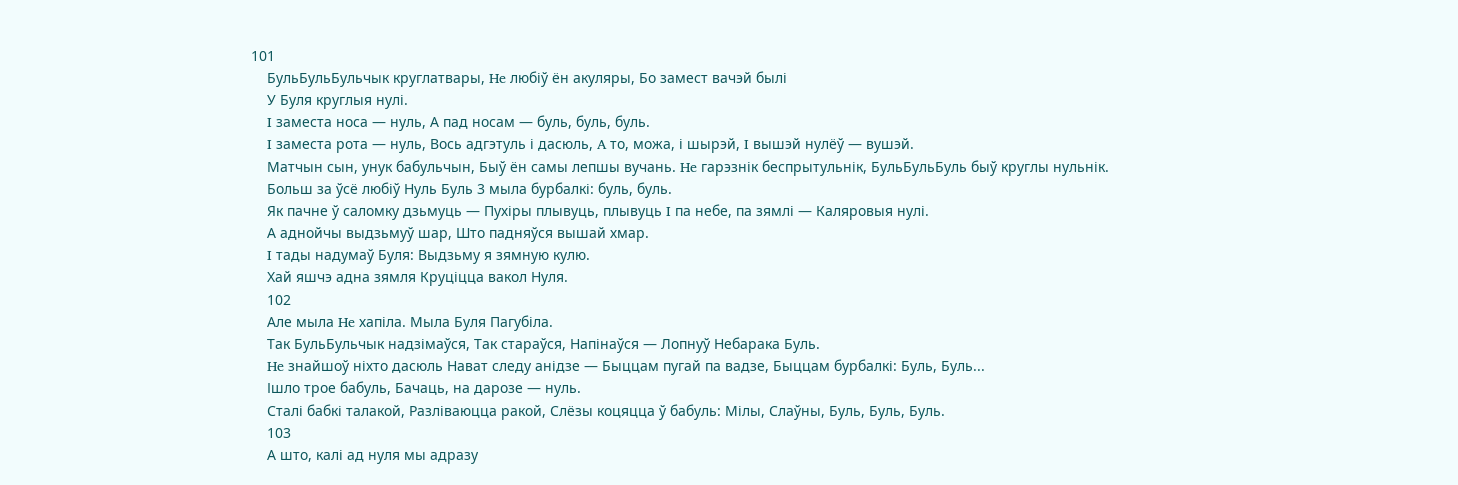101
    БульБульБульчык круглатвары, He любіў ён акуляры, Бо замест вачэй былі
    У Буля круглыя нулі.
    I заместа носа — нуль, А пад носам — буль, буль, буль.
    I заместа рота — нуль, Вось адгэтуль і дасюль, A то, можа, і шырэй, I вышэй нулёў — вушэй.
    Матчын сын, унук бабульчын, Быў ён самы лепшы вучань. He гарэзнік беспрытульнік, БульБульБуль быў круглы нульнік.
    Больш за ўсё любіў Нуль Буль 3 мыла бурбалкі: буль, буль.
    Як пачне ў саломку дзьмуць — Пухіры плывуць, плывуць I па небе, па зямлі — Каляровыя нулі.
    А аднойчы выдзьмуў шар, Што падняўся вышай хмар.
    I тады надумаў Буля: Выдзьму я зямную кулю.
    Хай яшчэ адна зямля Круціцца вакол Нуля.
    102
    Але мыла He хапіла. Мыла Буля Пагубіла.
    Так БульБульчык надзімаўся, Так стараўся, Напінаўся — Лопнуў Небарака Буль.
    He знайшоў ніхто дасюль Нават следу анідзе — Быццам пугай па вадзе, Быццам бурбалкі: Буль, Буль...
    Ішло трое бабуль, Бачаць, на дарозе — нуль.
    Сталі бабкі талакой, Разліваюцца ракой, Слёзы коцяцца ў бабуль: Мілы, Слаўны, Буль, Буль, Буль.
    103
    А што, калі ад нуля мы адразу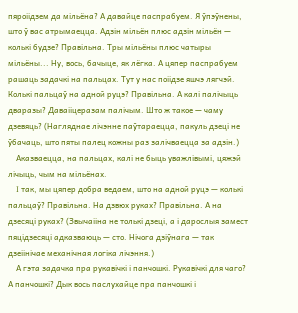пяроіідзем да мільёна? А давайце паспрабуем. Я ўпэўнены, што ў вас атрымаецца. Адзін мільён плюс адзін мільён — колькі будзе? Правільна. Тры мільёны плюс чатыры мільёны... Ну, вось, бачыце, як лёгка. А цяпер паспрабуем рашаць задачкі на пальцах. Тут у нас поіідзе яшчэ лягчэй. Колькі пальцаў на адной руцэ? Правільна. А калі палічыць дваразы? Даваііцеразам палічым. Што ж такое — чаму дзевяць? (Нагляднае лічэнне паўтараецца, пакуль дзеці не ўбачаць, што пяты палец кожны раз залічваецца за адзін.)
    Аказваецца, на пальцах, калі не быць уважлівымі, цяжэй лічыць, чым на мільёнах.
    I так, мы цяпер добра ведаем, што на адной руцэ — колькі пальцаў? Правільна. На дзвюх руках? Правільна. А на дзесяці руках? (Звычаііна не толькі дзеці, а і дарослыя замест пяцідзесяці адказваюць — сто. Нічога дзіўнага — так дзеіінічае механічная логіка лічэння.)
    А гэта задачка пра рукавічкі і панчошкі. Рукавічкі для чаго? А панчошкі? Дык вось паслухайце пра панчошкі і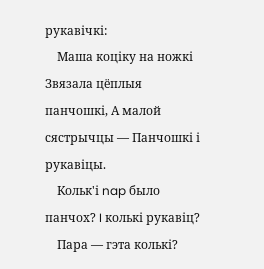рукавічкі:
    Маша коціку на ножкі Звязала цёплыя панчошкі, А малой сястрычцы — Панчошкі і рукавіцы.
    Кольк'і nap было панчох? I колькі рукавіц?
    Пара — гэта колькі?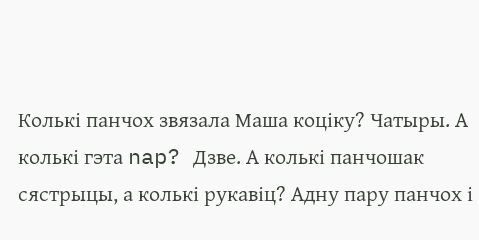Колькі панчох звязала Маша коціку? Чатыры. А колькі гэта nap? Дзве. А колькі панчошак сястрыцы, а колькі рукавіц? Адну пару панчох і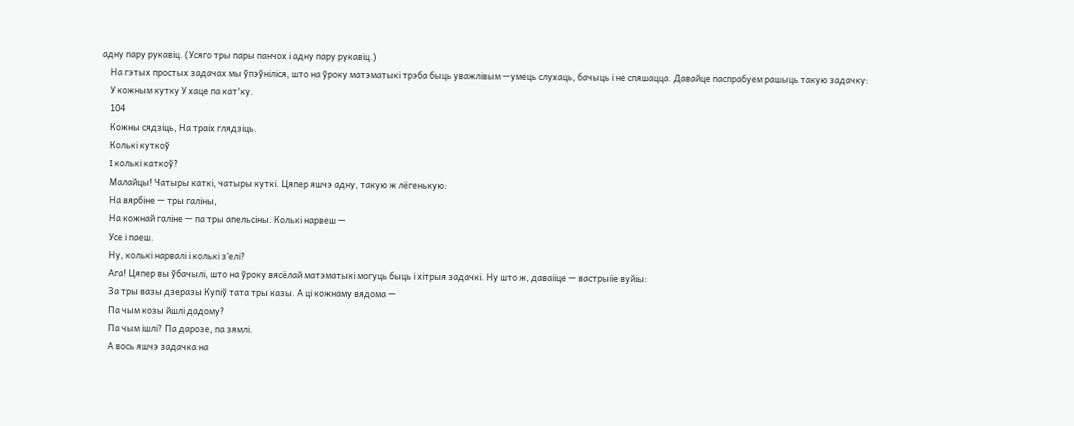адну пару рукавіц. (Усяго тры пары панчох і адну пару рукавіц.)
    На гэтых простых задачах мы ўпэўніліся, што на ўроку матэматыкі трэба быць уважлівым —умець слухаць, бачыць і не спяшацца. Давайце паспрабуем рашыць такую задачку:
    У кожным кутку У хаце па кат'ку.
    104
    Кожны сядзіць, На траіх глядзіць.
    Колькі куткоў
    I колькі каткоў?
    Малайцы! Чатыры каткі, чатыры куткі. Цяпер яшчэ адну, такую ж лёгенькую:
    На вярбіне — тры галіны,
    На кожнай галіне — па тры апельсіны. Колькі нарвеш —
    Усе і паеш.
    Ну, колькі нарвалі і колькі з’елі?
    Ага! Цяпер вы ўбачылі, што на ўроку вясёлай матэматыкі могуць быць і хітрыя задачкі. Ну што ж, даваііце — вастрыііе вуйіы:
    За тры вазы дзеразы Купіў тата тры казы. А ці кожнаму вядома —
    Па чым козы йшлі дадому?
    Па чым ішлі? Па дарозе, па зямлі.
    А вось яшчэ задачка на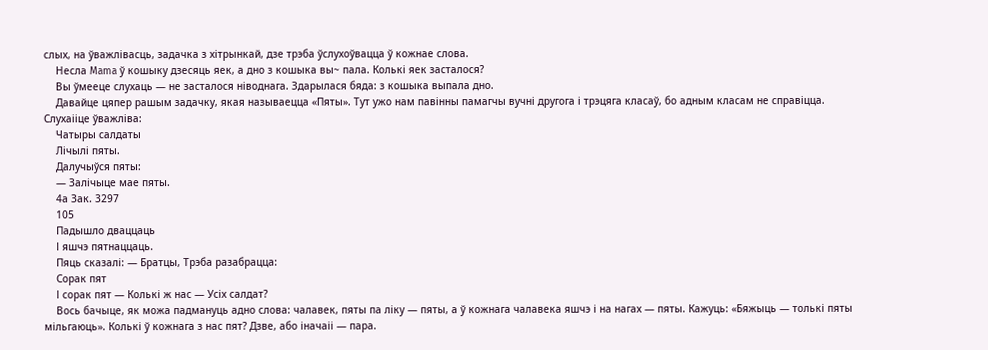слых, на ўважлівасць, задачка з хітрынкай, дзе трэба ўслухоўвацца ў кожнае слова.
    Несла Mama ў кошыку дзесяць яек, а дно з кошыка вы~ пала. Колькі яек засталося?
    Вы ўмееце слухаць — не засталося ніводнага. Здарылася бяда: з кошыка выпала дно.
    Давайце цяпер рашым задачку, якая называецца «Пяты». Тут ужо нам павінны памагчы вучні другога і трэцяга класаў, бо адным класам не справіцца. Слухаііце ўважліва:
    Чатыры салдаты
    Лічылі пяты.
    Далучыўся пяты:
    — Залічыце мае пяты.
    4а Зак. 3297
    105
    Падышло дваццаць
    I яшчэ пятнаццаць.
    Пяць сказалі: — Братцы, Трэба разабрацца:
    Сорак пят
    I сорак пят — Колькі ж нас — Усіх салдат?
    Вось бачыце, як можа падмануць адно слова: чалавек, пяты па ліку — пяты, а ў кожнага чалавека яшчэ і на нагах — пяты. Кажуць: «Бяжыць — толькі пяты мільгаюць». Колькі ў кожнага з нас пят? Дзве, або іначаіі — пара.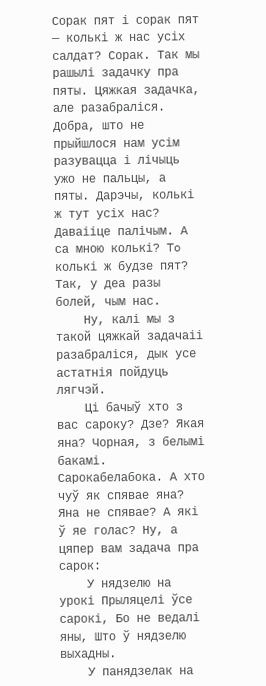Сорак пят і сорак пят — колькі ж нас усіх салдат? Сорак. Так мы рашылі задачку пра пяты. Цяжкая задачка, але разабраліся. Добра, што не прыйшлося нам усім разувацца і лічыць ужо не пальцы, а пяты. Дарэчы, колькі ж тут усіх нас? Даваііце палічым. А са мною колькі? To колькі ж будзе пят? Так, у деа разы болей, чым нас.
    Ну, калі мы з такой цяжкай задачаіі разабраліся, дык усе астатнія пойдуць лягчэй.
    Ці бачыў хто з вас сароку? Дзе? Якая яна? Чорная, з белымі бакамі. Сарокабелабока. А хто чуў як спявае яна? Яна не спявае? А які ў яе голас? Ну, а цяпер вам задача пра сарок:
    У нядзелю на урокі Прыляцелі ўсе сарокі, Бо не ведалі яны, Што ў нядзелю выхадны.
    У панядзелак на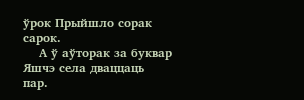ўрок Прыйшло сорак сарок.
    А ў аўторак за буквар Яшчэ села дваццаць пар.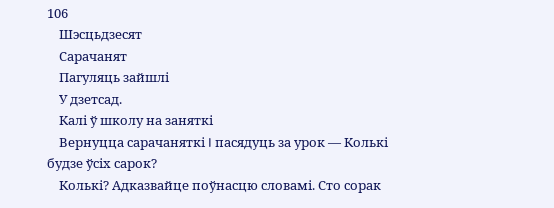106
    Шэсцьдзесят
    Сарачанят
    Пагуляць зайшлі
    У дзетсад.
    Калі ў школу на заняткі
    Вернуцца сарачаняткі I пасядуць за урок — Колькі будзе ўсіх сарок?
    Колькі? Адказвайце поўнасцю словамі. Сто сорак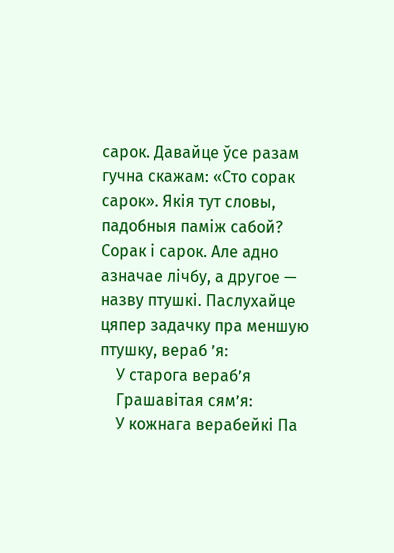сарок. Давайце ўсе разам гучна скажам: «Сто сорак сарок». Якія тут словы, падобныя паміж сабой? Сорак і сарок. Але адно азначае лічбу, а другое — назву птушкі. Паслухайце цяпер задачку пра меншую птушку, вераб ’я:
    У старога вераб’я
    Грашавітая сям’я:
    У кожнага верабейкі Па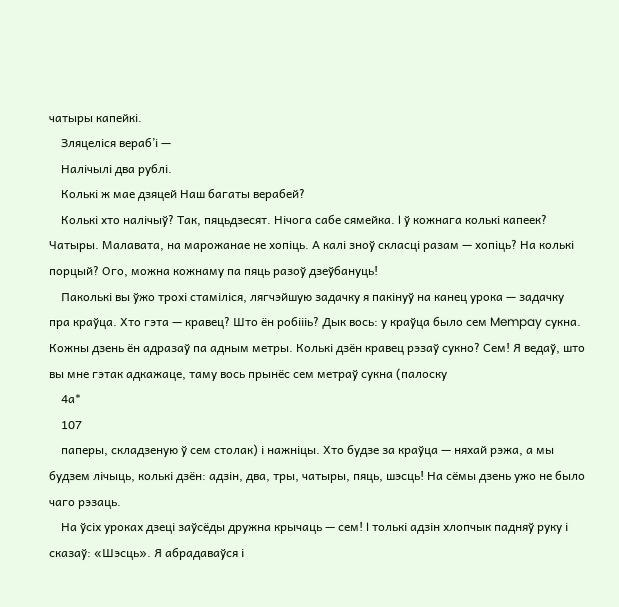чатыры капейкі.
    Зляцеліся вераб’і —
    Налічылі два рублі.
    Колькі ж мае дзяцей Наш багаты верабей?
    Колькі хто налічыў? Так, пяцьдзесят. Нічога сабе сямейка. I ў кожнага колькі капеек? Чатыры. Малавата, на марожанае не хопіць. А калі зноў скласці разам — хопіць? На колькі порцый? Ого, можна кожнаму па пяць разоў дзеўбануць!
    Паколькі вы ўжо трохі стаміліся, лягчэйшую задачку я пакінуў на канец урока — задачку пра краўца. Хто гэта — кравец? Што ён робіііь? Дык вось: у краўца было сем Mempay сукна. Кожны дзень ён адразаў па адным метры. Колькі дзён кравец рэзаў сукно? Сем! Я ведаў, што вы мне гэтак адкажаце, таму вось прынёс сем метраў сукна (палоску
    4а*
    107
    паперы, складзеную ў сем столак) і нажніцы. Хто будзе за краўца — няхай рэжа, а мы будзем лічыць, колькі дзён: адзін, два, тры, чатыры, пяць, шэсць! На сёмы дзень ужо не было чаго рэзаць.
    На ўсіх уроках дзеці заўсёды дружна крычаць — сем! I толькі адзін хлопчык падняў руку і сказаў: «Шэсць». Я абрадаваўся і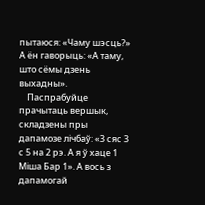пытаюся: «Чаму шэсць?» А ён гаворыць: «А таму, што сёмы дзень выхадны».
    Паспрабуйце прачытаць вершык, складзены пры дапамозе лічбаў: «3 сяс 3 с 5 на 2 рэ. А я ў хаце 1 Міша Бар 1». А вось з дапамогай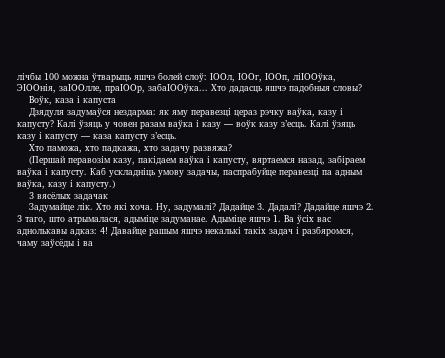лічбы 100 можна ўтварыць яшчэ болей слоў: ІООл, ІООг, ІООп, ліІООўка, ЭІООнія, заІООлле, праІООр, забаІООўка... Хто дадасць яшчэ падобныя словы?
    Воўк, каза і капуста
    Дзядуля задумаўся нездарма: як яму перавезці цераз рэчку ваўка, казу і капусту? Калі ўзяць у човен разам ваўка і казу — воўк казу з’есць. Калі ўзяць казу і капусту — каза капусту з’есць.
    Хто паможа, хто падкажа, хто задачу развяжа?
    (Першай перавозім казу, пакідаем ваўка і капусту, вяртаемся назад, забіраем ваўка і капусту. Каб ускладніць умову задачы, паспрабуйце перавезці па адным ваўка, казу і капусту.)
    3 вясёлых задачак
    Задумайце лік. Хто які хоча. Ну, задумалі? Дадайце 3. Дадалі? Дадайце яшчэ 2. 3 таго, што атрымалася, адыміце задуманае. Адыміце яшчэ 1. Ва ўсіх вас аднолькавы адказ: 4! Давайце рашым яшчэ некалькі такіх задач і разбяромся, чаму заўсёды і ва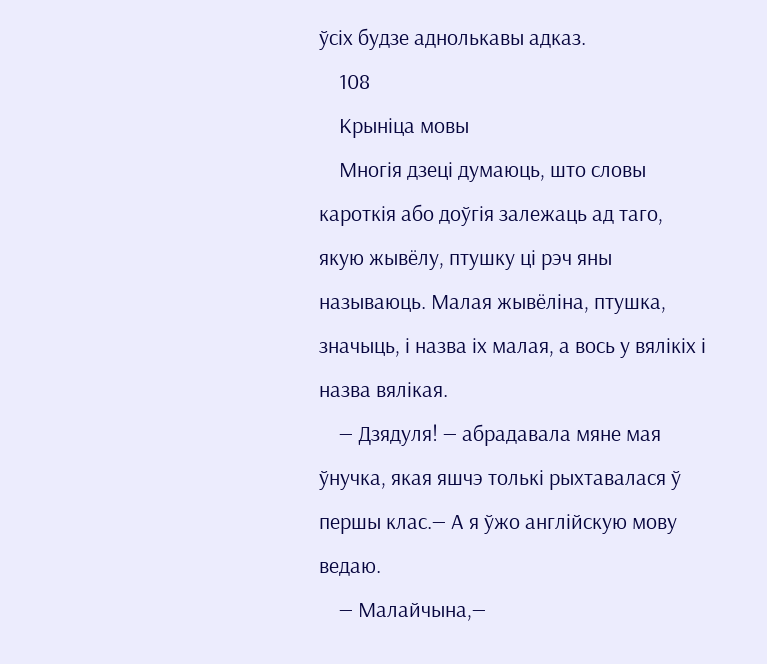ўсіх будзе аднолькавы адказ.
    108
    Крыніца мовы
    Многія дзеці думаюць, што словы кароткія або доўгія залежаць ад таго, якую жывёлу, птушку ці рэч яны называюць. Малая жывёліна, птушка, значыць, і назва іх малая, а вось у вялікіх і назва вялікая.
    — Дзядуля! — абрадавала мяне мая ўнучка, якая яшчэ толькі рыхтавалася ў першы клас.— А я ўжо англійскую мову ведаю.
    — Малайчына,—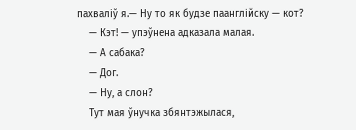пахваліў я.— Ну то як будзе паанглійску — кот?
    — Кэт! — упэўнена адказала малая.
    — А сабака?
    — Дог.
    — Ну, а слон?
    Тут мая ўнучка збянтэжылася,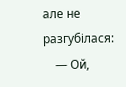але не разгубілася:
    — Ой,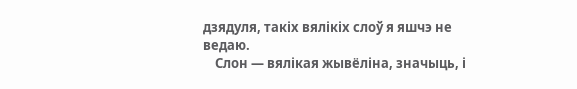дзядуля, такіх вялікіх слоў я яшчэ не ведаю.
    Слон — вялікая жывёліна, значыць, і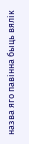назва яго павінна быць вялік